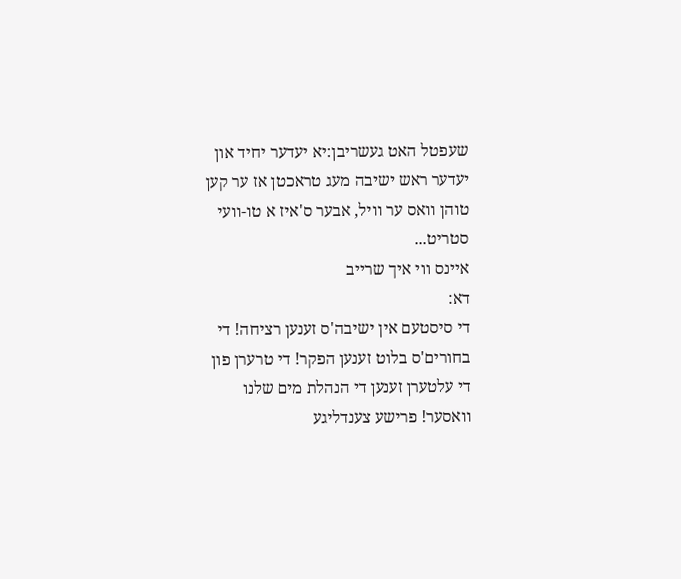שעפטל האט געשריבן:יא יעדער יחיד און יעדער ראש ישיבה מעג טראכטן אז ער קען טוהן וואס ער וויל, אבער ס'איז א טו-וועי סטריט...
איינס ווי איך שרייב
דא:
די סיסטעם אין ישיבה'ס זענען רציחה! די בחורים'ס בלוט זענען הפקר! די טרערן פון די עלטערן זענען די הנהלת מים שלנו וואסער! פרישע צענדליגע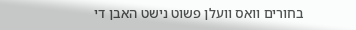בחורים וואס וועלן פשוט נישט האבן די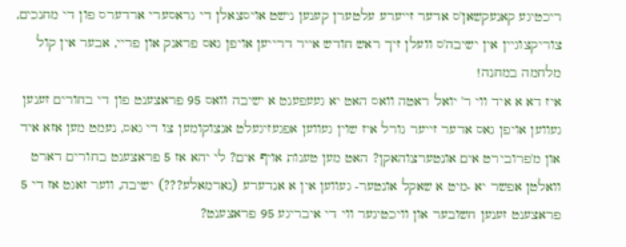ריכטיגע קאנעקשאן'ס אדער זייערע עלטערן קענען נישט אויסצאלן די גראסערי ארדערס פון די מחנכים, צוריקצוגיין אין ישיבה'ס וועלן זיך ראש חודש אייר דרייען אויפן גאס פראנק און פריי, אבער אין קול מלחמה במחנה!
איז דא א איד ווי ר' יואל ראטה וואס האט יא געעפענט א ישיבה וואס 95 פראצענט פון די בחורים זענען געווען אויפן גאס אדער זייער גורל איז שוין געווען אפגעזיגעלט אנצוקומען צו די גאס, נעמט מען אזא איד און מ'פרובירט אים אונטערצוהאקן? האט מען טענות אויף אים? לי יהא אז 5 פראצענט בחורים דארט וואלטן אפשר יא -מיט א שאקל אונטער- געווען אין א אנדערע (נארמאלע???) ישיבה, ווער זאגט אז די 5 פראצענט זענען חשובער און וויכטיגער ווי די איבריגע 95 פראצענט?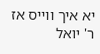יא איך ווייס אז ר' יואל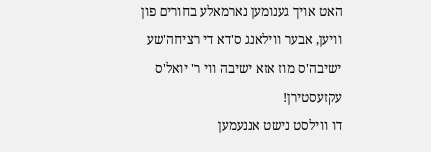האט אויך גענומען נארמאלע בחורים פון וויען, אבער ווילאנג ס'דא די רציחה'שע ישיבה'ס מוז אזא ישיבה ווי ר' יואל'ס עקזעסטירן!
דו ווילסט נישט אננעמען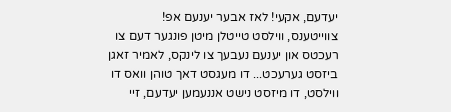יעדעם, אקעי! לאז אבער יענעם אפ!
צווייטענס, ווילסט טייטלן מיטן פונגער דעם צו רעכטס און יענעם נעבעך צו לינקס, לאמיר זאגן ביזסט גערעכט... דו מעגסט דאך טוהן וואס דו ווילסט, דו מיזסט נישט אננעמען יעדעם, זיי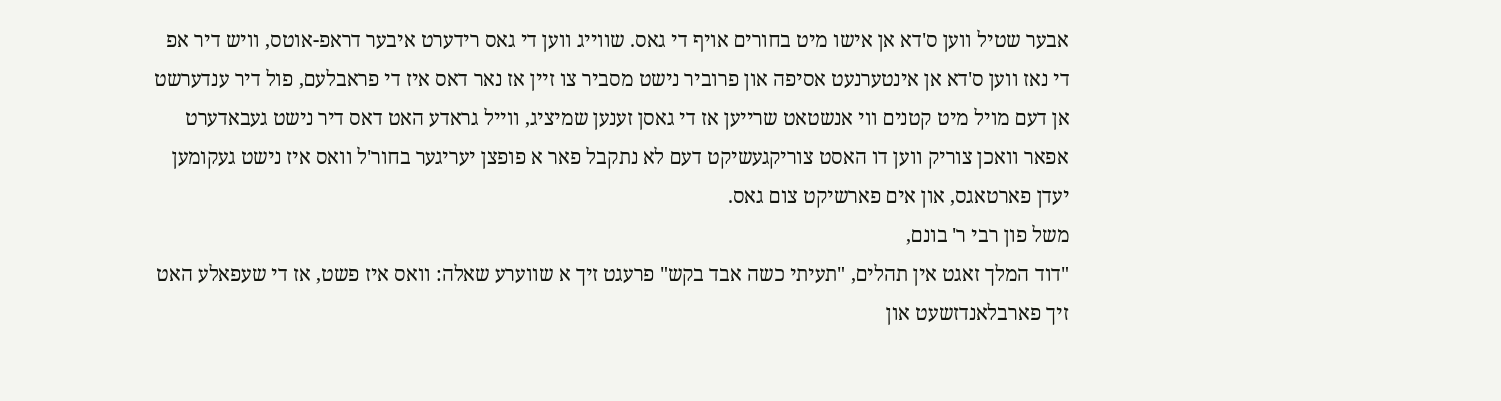אבער שטיל ווען ס'דא אן אישו מיט בחורים אויף די גאס. שווייג ווען די גאס רידערט איבער דראפ-אוטס, וויש דיר אפ די נאז ווען ס'דא אן אינטערנעט אסיפה און פרוביר נישט מסביר צו זיין אז נאר דאס איז די פראבלעם, פול דיר ענדערשט אן דעם מויל מיט קטנים ווי אנשטאט שרייען אז די גאסן זענען שמיציג, ווייל גראדע האט דאס דיר נישט געבאדערט אפאר וואכן צוריק ווען דו האסט צוריקגעשיקט דעם לא נתקבל פאר א פופצן יעריגער בחור'ל וואס איז נישט געקומען יעדן פארטאגס, און אים פארשיקט צום גאס.
משל פון רבי ר' בונם,
"דוד המלך זאגט אין תהלים, "תעיתי כשה אבד בקש" פרעגט זיך א שווערע שאלה: וואס איז פשט, אז די שעפאלע האט זיך פארבלאנדזשעט און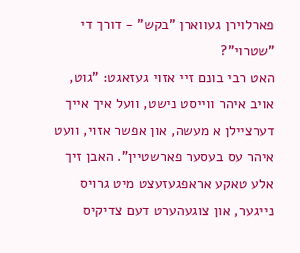פארלוירן געווארן "בקש" - דורך די "שטרוי"?
האט רבי בונם זיי אזוי געזאגט: "גוט, אויב איהר ווייסט נישט, וועל איך אייך דערציילן א מעשה, און אפשר אזוי, וועט איהר עס בעסער פארשטיין". האבן זיך אלע טאקע אראפגעזעצט מיט גרויס נייגער, און צוגעהערט דעם צדיקיס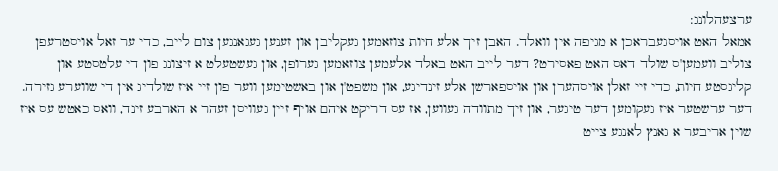ערצעהלונג:
אמאל האט אויסגעבראכן א מגיפה אין וואלד. האבן זיך אלע חיות צוזאמען געקליבן און זענען געגאנגען צום לייב, כדי ער זאל אויסטרעפן צוליב וועמען'ס שולד דאס האט פאסירט? דער לייב האט באלד אלעמען צוזאמען גערופן, און געשטעלט א זיצונג פון די עלטסטע און קליגסטע חיות, כדי זיי זאלן אויסהערן און אויספארשן אלע זינדיגע, און משפט'ן און באשטימען ווער פון זיי איז שולדיג אין די שווערע גזירה. דער ערשטער איז געקומען דער טיגער, און זיך מתוודה געווען, אז עס דריקט איהם אויף זיין געוויסן זעהר א הארבע זינד, וואס כאטש עס איז שוין אריבער א גאנץ לאנגע צייט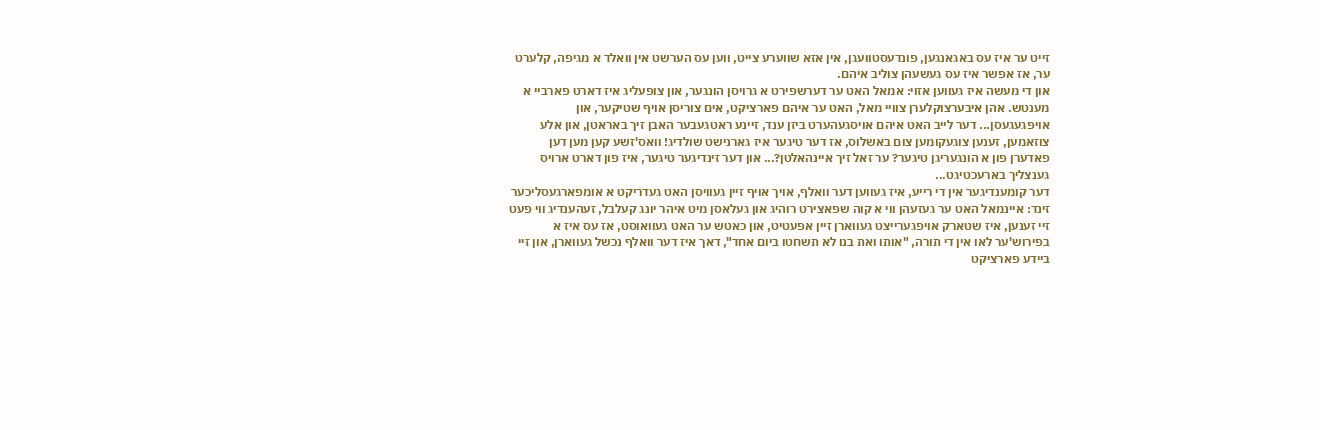זייט ער איז עס באגאנגען, פונדעסטוועגן, אין אזא שווערע צייט, ווען עס הערשט אין וואלד א מגיפה, קלערט ער, אז אפשר איז עס געשעהן צוליב איהם.
און די מעשה איז געווען אזוי: אמאל האט ער דערשפירט א גרויסן הונגער, און צופעליג איז דארט פארביי א מענטש. אהן איבערצוקלערן צוויי מאל, האט ער איהם פארציקט, אים צוריסן אויף שטיקער, און אויפגעגעסן... דער לייב האט איהם אויסגעהערט ביזן ענד, זיינע ראטגעבער האבן זיך באראטן, און אלע צוזאמען, זענען צוגעקומען צום באשלוס, אז דער טיגער איז גארנישט שולדיג! וואס'זשע קען מען דען פאדערן פון א הונגעריגן טיגער? ער זאל זיך איינהאלטן?... און דער זינדיגער טיגער, איז פון דארט ארויס גענצליך בארעכטיגט...
דער קומענדיגער אין די רייע, איז געווען דער וואלף, אויך אויף זיין געוויסן האט געדריקט א אומפארגעסליכער זינד: איינמאל האט ער געזעהן ווי א קוה שפאצירט רוהיג און געלאסן מיט איהר יונג קעלבל, זעהענדיג ווי פעט זיי זענען, איז שטארק אויפגערייצט געווארן זיין אפעטיט, און כאטש ער האט געוואוסט, אז עס איז א בפירוש'ער לאו אין די תורה, "אותו ואת בנו לא תשחטו ביום אחד", דאך איז דער וואלף נכשל געווארן, און זיי ביידע פארציקט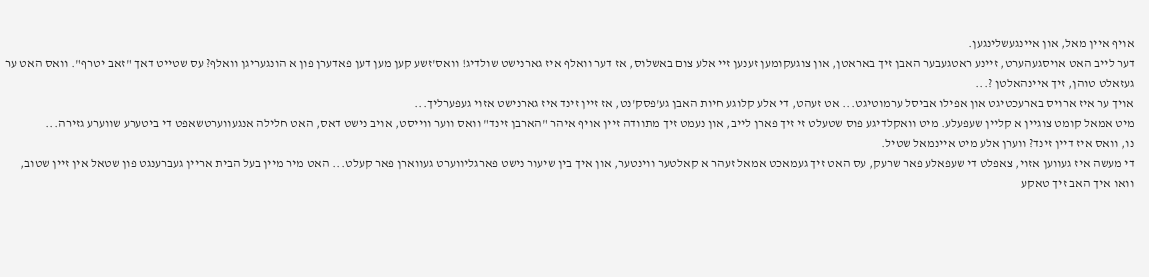אויף איין מאל, און איינגעשלינגען.
דער לייב האט אויסגעהערט, זיינע ראטגעבער האבן זיך באראטן, און צוגעקומען זענען זיי אלע צום באשלוס, אז דער וואלף איז גארנישט שולדיג! וואס'זשע קען מען דען פאדערן פון א הונגעריגן וואלף? עס שטייט דאך "זאב יטרף". וואס האט ער געזאלט טוהן, זיך איינהאלטן ?...
אויך ער איז ארויס בארעכטיגט און אפילו אביסל ערמוטיגט... אט זעהט, די אלע קלוגע חיות האבן גע'פסק'נט, אז זיין זינד איז גארנישט אזוי געפערליך...
מיט אמאל קומט צוגיין א קליין שעפעלע. מיט וואקלדיגע פוס שטעלט זי זיך פארן לייב, און נעמט זיך מתוודה זיין אויף איהר "הארבן זינד" וואס ווער ווייסט, אויב נישט דאס, האט חלילה אנגעווערטשאפט די ביטערע שווערע גזירה...
נו, וואס איז דיין זינד? ווערן אלע מיט איינמאל שטיל.
די מעשה איז געווען אזוי, צאפלט די שעפאלע פאר שרעק, עס האט זיך געמאכט אמאל זעהר א קאלטער ווינטער, און איך בין שיעור נישט פארגליווערט געווארן פאר קעלט... האט מיר מיין בעל הבית אריין געברענגט פון שטאל אין זיין שטוב, וואו איך האב זיך טאקע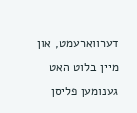דערווארעמט, און מיין בלוט האט גענומען פליסן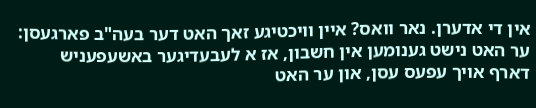אין די אדערן. נאר וואס? איין וויכטיגע זאך האט דער בעה"ב פארגעסן: ער האט נישט גענומען אין חשבון, אז א לעבעדיגער באשעפעניש דארף אויך עפעס עסן, און ער האט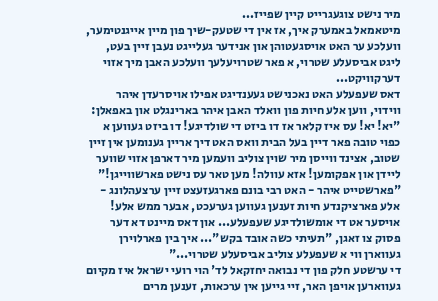מיר נישט צוגעגרייט קיין שפייז...
מיטאמאל באמערק איך, אז אין די שטעק-שיך פון מיין אייגנטימער, וועלכע ער האט אויסגעטוהן און אנידער געלייגט נעבן זיין בעט, ליגט אביסעלע שטרוי, א פאר שטרויעלעך וועלכע האבן מיך אזוי דערקוויקט...
דאס שעפעלע האט נאכנישט געענדיגט אפילו אויסרעדן איהר ווידוי, ווען אלע חיות פון וואלד האבן איהר בארינגלט און באפאלן:
"יא! יא! עס איז קלאר אז דו ביזט די שולדיגע! דו ביזט געווען א כפוי טובה פאר דיין בעל הבית וואס האט דיך אריין גענומען אין זיין שטוב, אצינד ווייסן מיר שוין צוליב וועמען מיר דארפן אזוי שווער ליידן און אפקומען! אזא עוולה! מען טאר עס נישט פארשווייגן!"
"פארשטייט איהר - האט רבי בונם פארגעזעצט זיין ערצעהלונג - אלע פארציקנדע חיות זענען געווען גערעכט, אבער ממש אלע! אויסער אט די אומשולדיגע שעפעלע... און דאס מיינט דא דער פסוק צו זאגן, "תעיתי כשה אובד בקש"... איך בין פארלוירן געווארן ווי א שעפעלע צוליב אביסעלע שטרוי..."
די ערשטע חלק פון די נבואה יחזקאל לד' הוי רועי ישראל איז מקיום געווארען אויפן האר, זיי גייען אין ערכאות, זענען מרים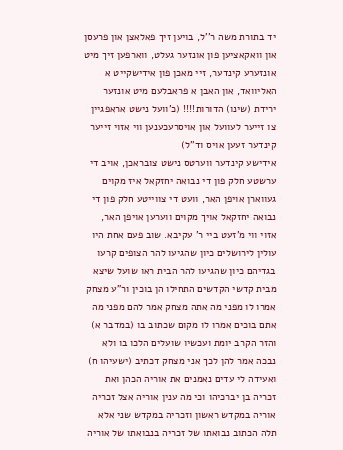יד בתורת משה ר''ל, בויען זיך פאלאצן און פרעסן און וואקאציען פון אונזער געלט, ווארפען זיך מיט אונזערע קינדער, זיי מאכן פון אידישקייט א האליוואד, און האבן א פראבלעם מיט אונזער ירידת (שינו) הדורות!!!! (כ'וועל נישט אראפגיין צו זייער לעוועל און אויסרעכענען ווי אזוי זייער קינדער זעען אויס וד''ל)
אידישע קינדער ווערטס נישט צובראכן, אויב די ערשטע חלק פון די נבואה יחזקאל איז מקוים געווארן אויפן האר, וועט די צווייטע חלק פון די נבואה יחזקאל אויך מקוים ווערען אויפן האר, אזוי ווי מ'זעט ביי ר' עקיבא. שוב פעם אחת היו עולין לירושלים כיון שהגיעו להר הצופים קרעו בגדיהם כיון שהגיעו להר הבית ראו שועל שיצא מבית קדשי הקדשים התחילו הן בוכין ור"ע מצחק אמרו לו מפני מה אתה מצחק אמר להם מפני מה אתם בוכים אמרו לו מקום שכתוב בו (במדבר א) והזר הקרב יומת ועכשיו שועלים הלכו בו ולא נבכה אמר להן לכך אני מצחק דכתיב (ישעיהו ח) ואעידה לי עדים נאמנים את אוריה הכהן ואת זכריה בן יברכיהו וכי מה ענין אוריה אצל זכריה אוריה במקדש ראשון וזכריה במקדש שני אלא תלה הכתוב נבואתו של זכריה בנבואתו של אוריה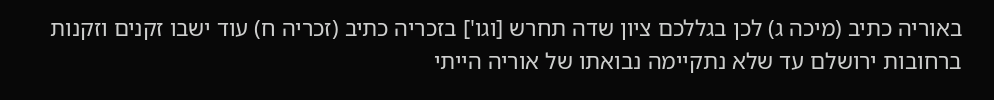באוריה כתיב (מיכה ג) לכן בגללכם ציון שדה תחרש [וגו'] בזכריה כתיב (זכריה ח) עוד ישבו זקנים וזקנות ברחובות ירושלם עד שלא נתקיימה נבואתו של אוריה הייתי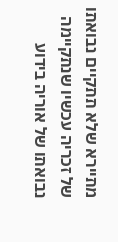מתיירא שלא תתקיים נבואתו של זכריה עכשיו שנתקיימה נבואתו של אוריה בידוע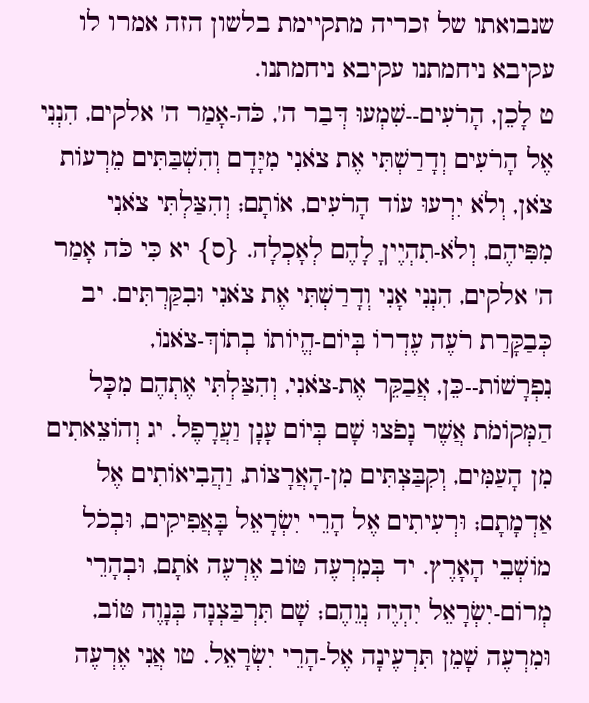שנבואתו של זכריה מתקיימת בלשון הזה אמרו לו עקיבא ניחמתנו עקיבא ניחמתנו.
ט לָכֵן, הָרֹעִים--שִׁמְעוּ דְּבַר ה', כֹּה-אָמַר ה' אלקים, הִנְנִי אֶל הָרֹעִים וְדָרַשְׁתִּי אֶת צֹאנִי מִיָּדָם וְהִשְׁבַּתִּים מֵרְעוֹת צֹאן, וְלֹא יִרְעוּ עוֹד הָרֹעִים, אוֹתָם; וְהִצַּלְתִּי צֹאנִי מִפִּיהֶם, וְלֹא-תִהְיֶיןָ לָהֶם לְאָכְלָה. {ס} יא כִּי כֹּה אָמַר ה' אלקים, הִנְנִי אָנִי וְדָרַשְׁתִּי אֶת צֹאנִי וּבִקַּרְתִּים. יב כְּבַקָּרַת רֹעֶה עֶדְרוֹ בְּיוֹם-הֱיוֹתוֹ בְתוֹךְ-צֹאנוֹ, נִפְרָשׁוֹת--כֵּן, אֲבַקֵּר אֶת-צֹאנִי, וְהִצַּלְתִּי אֶתְהֶם מִכָּל הַמְּקוֹמֹת אֲשֶׁר נָפֹצוּ שָׁם בְּיוֹם עָנָן וַעֲרָפֶל. יג וְהוֹצֵאתִים מִן הָעַמִּים, וְקִבַּצְתִּים מִן-הָאֲרָצוֹת, וַהֲבִיאוֹתִים אֶל אַדְמָתָם; וּרְעִיתִים אֶל הָרֵי יִשְׂרָאֵל בָּאֲפִיקִים, וּבְכֹל מוֹשְׁבֵי הָאָרֶץ. יד בְּמִרְעֶה טּוֹב אֶרְעֶה אֹתָם, וּבְהָרֵי מְרוֹם-יִשְׂרָאֵל יִהְיֶה נְוֵהֶם; שָׁם תִּרְבַּצְנָה בְּנָוֶה טּוֹב, וּמִרְעֶה שָׁמֵן תִּרְעֶינָה אֶל-הָרֵי יִשְׂרָאֵל. טו אֲנִי אֶרְעֶה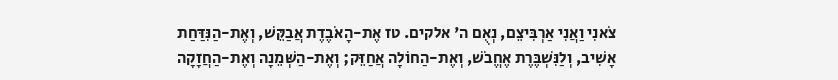צֹאנִי וַאֲנִי אַרְבִּיצֵם, נְאֻם ה' אלקים. טז אֶת-הָאֹבֶדֶת אֲבַקֵּשׁ, וְאֶת-הַנִּדַּחַת אָשִׁיב, וְלַנִּשְׁבֶּרֶת אֶחֱבֹשׁ, וְאֶת-הַחוֹלָה אֲחַזֵּק; וְאֶת-הַשְּׁמֵנָה וְאֶת-הַחֲזָקָה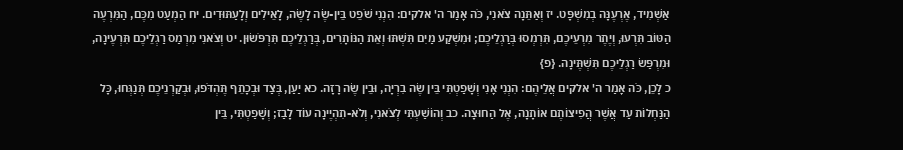אַשְׁמִיד, אֶרְעֶנָּה בְמִשְׁפָּט. יז וְאַתֵּנָה צֹאנִי, כֹּה אָמַר ה' אלקים: הִנְנִי שֹׁפֵט בֵּין-שֶׂה לָשֶׂה, לָאֵילִים וְלָעַתּוּדִים. יח הַמְעַט מִכֶּם, הַמִּרְעֶה הַטּוֹב תִּרְעוּ, וְיֶתֶר מִרְעֵיכֶם, תִּרְמְסוּ בְּרַגְלֵיכֶם; וּמִשְׁקַע מַיִם תִּשְׁתּוּ וְאֵת הַנּוֹתָרִים, בְּרַגְלֵיכֶם תִּרְפֹּשׂוּן. יט וְצֹאנִי מִרְמַס רַגְלֵיכֶם תִּרְעֶינָה, וּמִרְפַּשׂ רַגְלֵיכֶם תִּשְׁתֶּינָה. {פ}
כ לָכֵן, כֹּה אָמַר ה' אלקים אֲלֵיהֶם: הִנְנִי אָנִי וְשָׁפַטְתִּי בֵּין שֶׂה בִרְיָה, וּבֵין שֶׂה רָזָה. כא יַעַן, בְּצַד וּבְכָתֵף תֶּהְדֹּפוּ, וּבְקַרְנֵיכֶם תְּנַגְּחוּ, כָּל הַנַּחְלוֹת עַד אֲשֶׁר הֲפִיצוֹתֶם אוֹתָנָה, אֶל הַחוּצָה. כב וְהוֹשַׁעְתִּי לְצֹאנִי, וְלֹא-תִהְיֶינָה עוֹד לָבַז; וְשָׁפַטְתִּי, בֵּין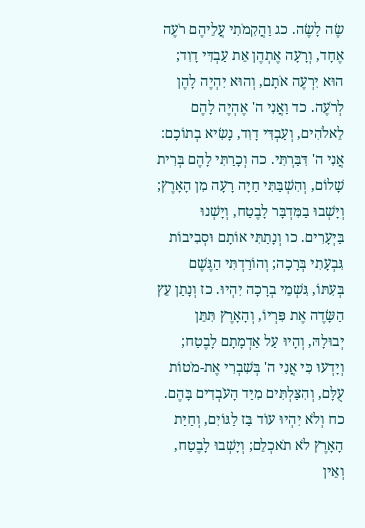שֶׂה לָשֶׂה. כג וַהֲקִמֹתִי עֲלֵיהֶם רֹעֶה אֶחָד, וְרָעָה אֶתְהֶן אֵת עַבְדִּי דָוִד; הוּא יִרְעֶה אֹתָם, וְהוּא יִהְיֶה לָהֶן לְרֹעֶה. כד וַאֲנִי ה' אֶהְיֶה לָהֶם לֵאלֹהִים, וְעַבְדִּי דָוִד, נָשִׂיא בְתוֹכָם: אֲנִי ה' דִּבַּרְתִּי. כה וְכָרַתִּי לָהֶם בְּרִית שָׁלוֹם, וְהִשְׁבַּתִּי חַיָּה רָעָה מִן הָאָרֶץ; וְיָשְׁבוּ בַמִּדְבָּר לָבֶטַח, וְיָשְׁנוּ בַּיְּעָרִים. כו וְנָתַתִּי אוֹתָם וּסְבִיבוֹת גִּבְעָתִי בְּרָכָה; וְהוֹרַדְתִּי הַגֶּשֶׁם בְּעִתּוֹ, גִּשְׁמֵי בְרָכָה יִהְיוּ. כז וְנָתַן עֵץ הַשָּׂדֶה אֶת פִּרְיוֹ, וְהָאָרֶץ תִּתֵּן יְבוּלָהּ, וְהָיוּ עַל אַדְמָתָם לָבֶטַח; וְיָדְעוּ כִּי אֲנִי ה' בְּשִׁבְרִי אֶת-מֹטוֹת עֻלָּם, וְהִצַּלְתִּים מִיַּד הָעֹבְדִים בָּהֶם. כח וְלֹא יִהְיוּ עוֹד בַּז לַגּוֹיִם, וְחַיַּת הָאָרֶץ לֹא תֹאכְלֵם; וְיָשְׁבוּ לָבֶטַח, וְאֵין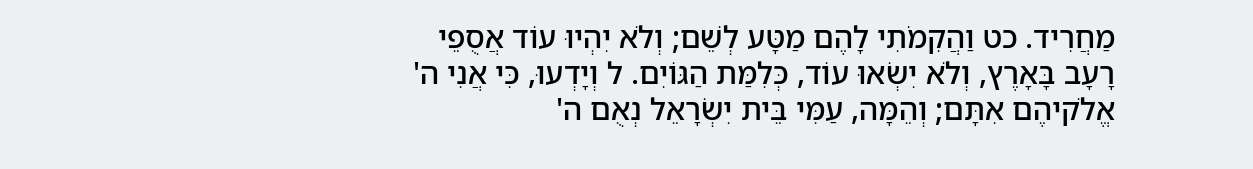מַחֲרִיד. כט וַהֲקִמֹתִי לָהֶם מַטָּע לְשֵׁם; וְלֹא יִהְיוּ עוֹד אֲסֻפֵי רָעָב בָּאָרֶץ, וְלֹא יִשְׂאוּ עוֹד, כְּלִמַּת הַגּוֹיִם. ל וְיָדְעוּ, כִּי אֲנִי ה' אֱלֹקיהֶם אִתָּם; וְהֵמָּה, עַמִּי בֵּית יִשְׂרָאֵל נְאֻם ה'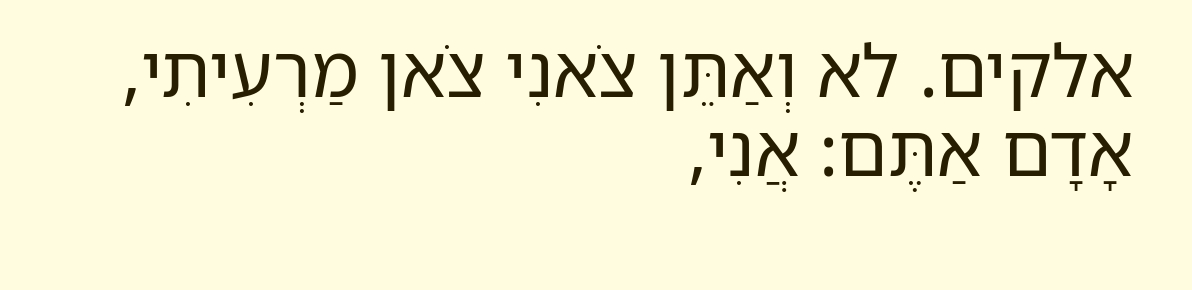אלקים. לא וְאַתֵּן צֹאנִי צֹאן מַרְעִיתִי, אָדָם אַתֶּם: אֲנִי,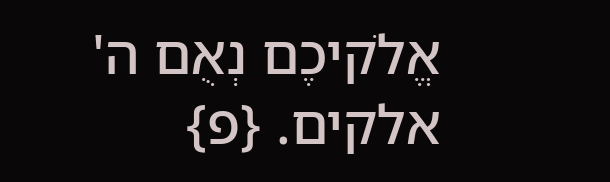אֱלֹקיכֶם נְאֻם ה' אלקים. {פ}